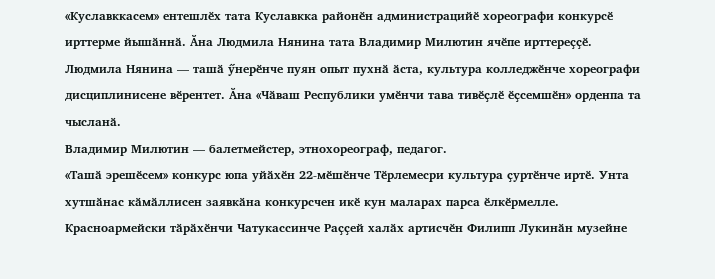«Куславккасем» ентешлӗх тата Куславкка районӗн администрацийӗ хореографи конкурсӗ ирттерме йышӑннӑ. Ӑна Людмила Нянина тата Владимир Милютин ячӗпе ирттереҫҫӗ.
Людмила Нянина — ташӑ ӳнерӗнче пуян опыт пухнӑ ӑста, культура колледжӗнче хореографи дисциплинисене вӗрентет. Ӑна «Чӑваш Республики умӗнчи тава тивӗҫлӗ ӗҫсемшӗн» орденпа та чысланӑ.
Владимир Милютин — балетмейстер, этнохореограф, педагог.
«Ташӑ эрешӗсем» конкурс юпа уйӑхӗн 22-мӗшӗнче Тӗрлемесри культура ҫуртӗнче иртӗ. Унта хутшӑнас кӑмӑллисен заявкӑна конкурсчен икӗ кун маларах парса ӗлкӗрмелле.
Красноармейски тӑрӑхӗнчи Чатукассинче Раҫҫей халӑх артисчӗн Филипп Лукинӑн музейне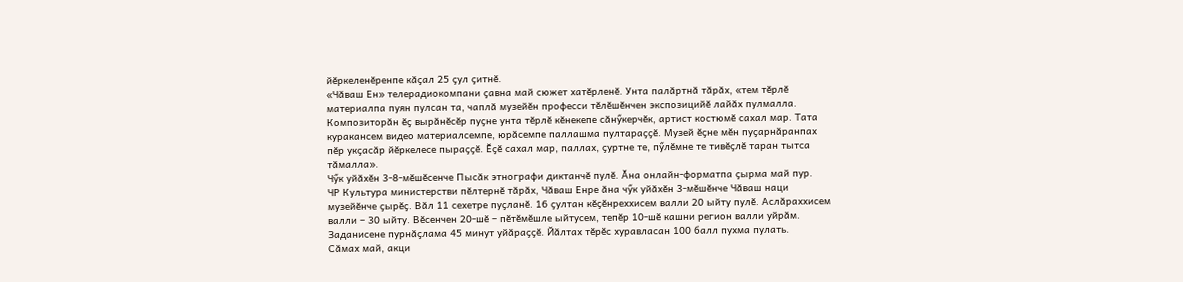йӗркеленӗренпе кӑҫал 25 ҫул ҫитнӗ.
«Чӑваш Ен» телерадиокомпани ҫавна май сюжет хатӗрленӗ. Унта палӑртнӑ тӑрӑх, «тем тӗрлӗ материалпа пуян пулсан та, чаплӑ музейӗн професси тӗлӗшӗнчен экспозицийӗ лайӑх пулмалла. Композиторӑн ӗҫ вырӑнӗсӗр пуҫне унта тӗрлӗ кӗнекепе сӑнӳкерчӗк, артист костюмӗ сахал мар. Тата куракансем видео материалсемпе, юрӑсемпе паллашма пултараҫҫӗ. Музей ӗҫне мӗн пуҫарнӑранпах пӗр укҫасӑр йӗркелесе пыраҫҫӗ. Ӗҫӗ сахал мар, паллах, ҫуртне те, пӳлӗмне те тивӗҫлӗ таран тытса тӑмалла».
Чӳк уйӑхӗн 3-8-мӗшӗсенче Пысӑк этнографи диктанчӗ пулӗ. Ӑна онлайн-форматпа ҫырма май пур.
ЧР Культура министерстви пӗлтернӗ тӑрӑх, Чӑваш Енре ӑна чӳк уйӑхӗн 3-мӗшӗнче Чӑваш наци музейӗнче ҫырӗҫ. Вӑл 11 сехетре пуҫланӗ. 16 ҫултан кӗҫӗнреххисем валли 20 ыйту пулӗ. Аслӑраххисем валли – 30 ыйту. Вӗсенчен 20-шӗ – пӗтӗмӗшле ыйтусем, тепӗр 10-шӗ кашни регион валли уйрӑм. Заданисене пурнӑҫлама 45 минут уйӑраҫҫӗ. Йӑлтах тӗрӗс хуравласан 100 балл пухма пулать.
Сӑмах май, акци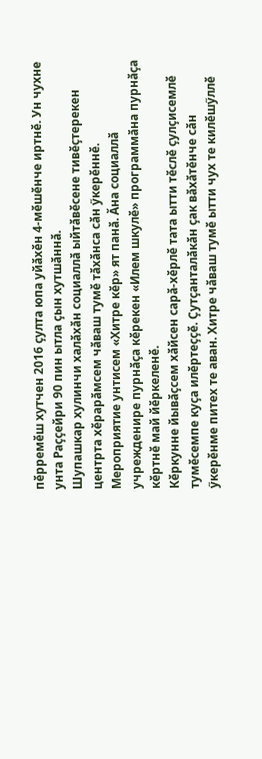пӗрремӗш хутчен 2016 ҫулта юпа уйӑхӗн 4-мӗшӗнче иртнӗ. Ун чухне унта Раҫҫейри 90 пин ытла ҫын хутшӑннӑ.
Шупашкар хулинчи халӑхӑн социаллӑ ыйтӑвӗсене тивӗҫтерекен центрта хӗрарӑмсем чӑваш тумӗ тӑхӑнса сӑн ӳкерӗннӗ. Мероприятие унтисем «Хитре кӗр» ят панӑ. Ӑна социаллӑ учрежденире пурнӑҫа кӗрекен «Илем шкулӗ» программӑна пурнӑҫа кӗртнӗ май йӗркеленӗ.
Кӗркунне йывӑҫсем хӑйсен сарӑ-хӗрлӗ тата ытти тӗслӗ ҫулҫисемлӗ тумӗсемпе куҫа илӗртеҫҫӗ. Ҫутҫанталӑкӑн ҫак вӑхӑтӗнче сӑн ӳкерӗнме питех те аван. Хитре чӑваш тумӗ ытти чух те килӗшӳллӗ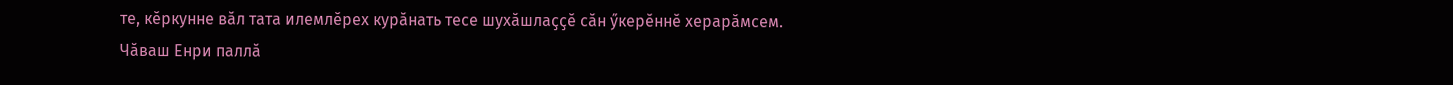те, кӗркунне вӑл тата илемлӗрех курӑнать тесе шухӑшлаҫҫӗ сӑн ӳкерӗннӗ херарӑмсем.
Чӑваш Енри паллӑ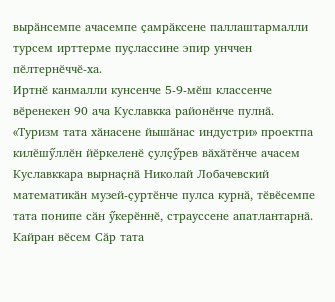вырӑнсемпе ачасемпе ҫамрӑксене паллаштармалли турсем ирттерме пуҫлассине эпир унччен пӗлтернӗччӗ-ха.
Иртнӗ канмалли кунсенче 5-9-мӗш классенче вӗренекен 90 ача Куславкка районӗнче пулнӑ. «Туризм тата хӑнасене йышӑнас индустри» проектпа килӗшӳллӗн йӗркеленӗ ҫулҫӳрев вӑхӑтӗнче ачасем Куславккара вырнаҫнӑ Николай Лобачевский математикӑн музей-ҫуртӗнче пулса курнӑ, тӗвӗсемпе тата понипе сӑн ӳкерӗннӗ, страуссене апатлантарнӑ.
Кайран вӗсем Сӑр тата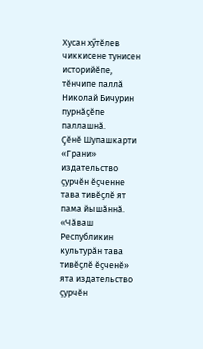Хусан хӳтӗлев чиккисене тунисен историйӗпе, тӗнчипе паллӑ Николай Бичурин пурнӑҫӗпе паллашнӑ.
Ҫӗнӗ Шупашкарти «Грани» издательство ҫурчӗн ӗҫченне тава тивӗҫлӗ ят пама йышӑннӑ.
«Чӑваш Республикин культурӑн тава тивӗҫлӗ ӗҫченӗ» ята издательство ҫурчӗн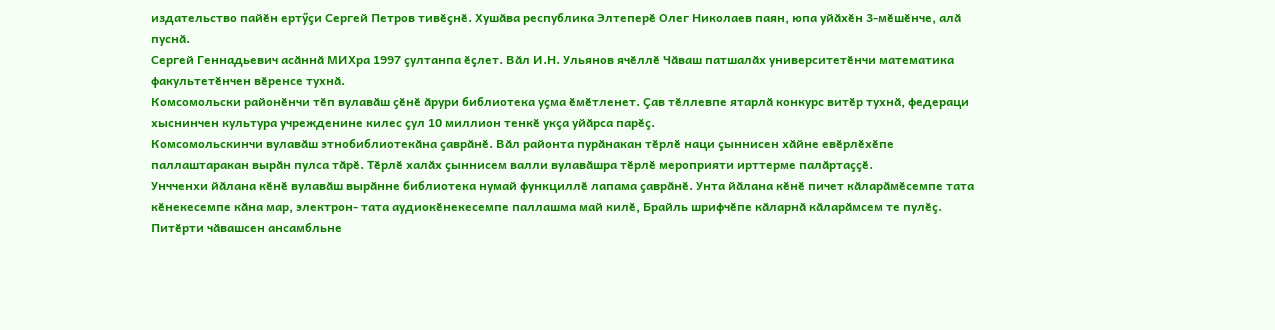издательство пайӗн ертӳҫи Сергей Петров тивӗҫнӗ. Хушӑва республика Элтеперӗ Олег Николаев паян, юпа уйӑхӗн 3-мӗшӗнче, алӑ пуснӑ.
Сергей Геннадьевич асӑннӑ МИХра 1997 ҫултанпа ӗҫлет. Вӑл И.Н. Ульянов ячӗллӗ Чӑваш патшалӑх университетӗнчи математика факультетӗнчен вӗренсе тухнӑ.
Комсомольски районӗнчи тӗп вулавӑш ҫӗнӗ ӑрури библиотека уҫма ӗмӗтленет. Ҫав тӗллевпе ятарлӑ конкурс витӗр тухнӑ, федераци хыснинчен культура учрежденине килес ҫул 10 миллион тенкӗ укҫа уйӑрса парӗҫ.
Комсомольскинчи вулавӑш этнобиблиотекӑна ҫаврӑнӗ. Вӑл районта пурӑнакан тӗрлӗ наци ҫыннисен хӑйне евӗрлӗхӗпе паллаштаракан вырӑн пулса тӑрӗ. Тӗрлӗ халӑх ҫыннисем валли вулавӑшра тӗрлӗ мероприяти ирттерме палӑртаҫҫӗ.
Унчченхи йӑлана кӗнӗ вулавӑш вырӑнне библиотека нумай функциллӗ лапама ҫаврӑнӗ. Унта йӑлана кӗнӗ пичет кӑларӑмӗсемпе тата кӗнекесемпе кӑна мар, электрон- тата аудиокӗнекесемпе паллашма май килӗ, Брайль шрифчӗпе кӑларнӑ кӑларӑмсем те пулӗҫ.
Питӗрти чӑвашсен ансамбльне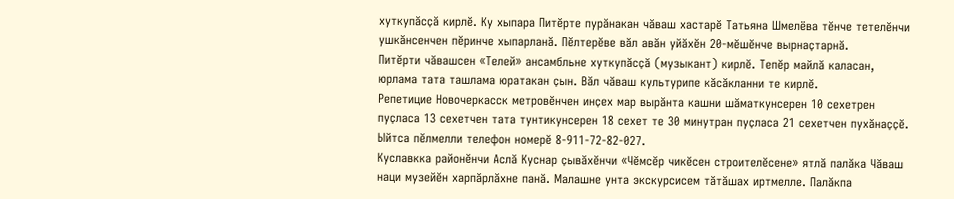хуткупӑсҫӑ кирлӗ. Ку хыпара Питӗрте пурӑнакан чӑваш хастарӗ Татьяна Шмелёва тӗнче тетелӗнчи ушкӑнсенчен пӗринче хыпарланӑ. Пӗлтерӗве вӑл авӑн уйӑхӗн 20-мӗшӗнче вырнаҫтарнӑ.
Питӗрти чӑвашсен «Телей» ансамбльне хуткупӑсҫӑ (музыкант) кирлӗ. Тепӗр майлӑ каласан, юрлама тата ташлама юратакан ҫын. Вӑл чӑваш культурипе кӑсӑкланни те кирлӗ.
Репетицие Новочеркасск метровӗнчен инҫех мар вырӑнта кашни шӑматкунсерен 10 сехетрен пуҫласа 13 сехетчен тата тунтикунсерен 18 сехет те 30 минутран пуҫласа 21 сехетчен пухӑнаҫҫӗ.
Ыйтса пӗлмелли телефон номерӗ 8-911-72-82-027.
Куславкка районӗнчи Аслӑ Куснар ҫывӑхӗнчи «Чӗмсӗр чикӗсен строителӗсене» ятлӑ палӑка Чӑваш наци музейӗн харпӑрлӑхне панӑ. Малашне унта экскурсисем тӑтӑшах иртмелле. Палӑкпа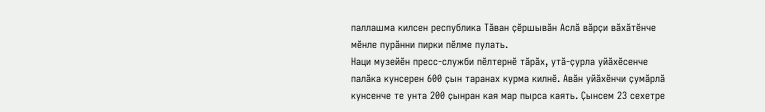паллашма килсен республика Тӑван ҫӗршывӑн Аслӑ вӑрҫи вӑхӑтӗнче мӗнле пурӑнни пирки пӗлме пулать.
Наци музейӗн пресс-служби пӗлтернӗ тӑрӑх, утӑ-ҫурла уйӑхӗсенче палӑка кунсерен 600 ҫын таранах курма килнӗ. Авӑн уйӑхӗнчи ҫумӑрлӑ кунсенче те унта 200 ҫынран кая мар пырса каять. Ҫынсем 23 сехетре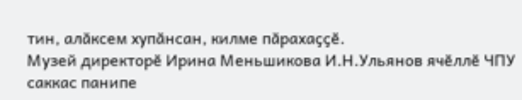тин, алӑксем хупӑнсан, килме пӑрахаҫҫӗ.
Музей директорӗ Ирина Меньшикова И.Н.Ульянов ячӗллӗ ЧПУ саккас панипе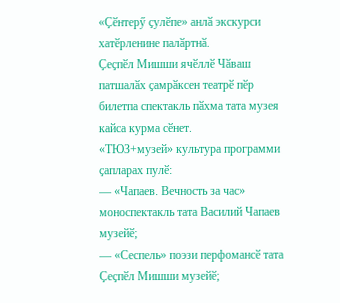«Ҫӗнтерӳ ҫулӗпе» анлӑ экскурси хатӗрленине палӑртнӑ.
Ҫеҫпӗл Мишши ячӗллӗ Чӑваш патшалӑх ҫамрӑксен театрӗ пӗр билетпа спектакль пӑхма тата музея кайса курма сӗнет.
«ТЮЗ+музей» культура программи ҫапларах пулӗ:
— «Чапаев. Вечность за час» моноспектакль тата Василий Чапаев музейӗ;
— «Сеспель» поэзи перфомансӗ тата Ҫеҫпӗл Мишши музейӗ;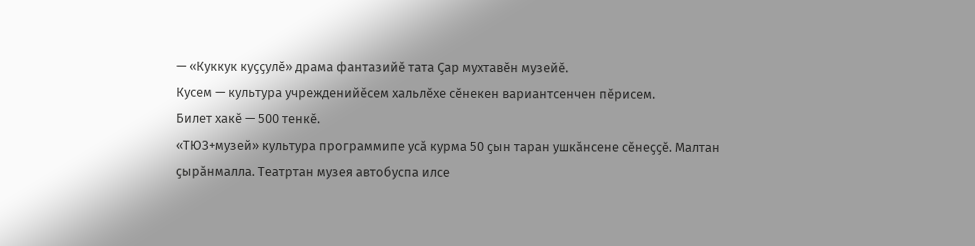— «Куккук куҫҫулӗ» драма фантазийӗ тата Ҫар мухтавӗн музейӗ.
Кусем — культура учрежденийӗсем хальлӗхе сӗнекен вариантсенчен пӗрисем.
Билет хакӗ — 500 тенкӗ.
«ТЮЗ+музей» культура программипе усӑ курма 50 ҫын таран ушкӑнсене сӗнеҫҫӗ. Малтан ҫырӑнмалла. Театртан музея автобуспа илсе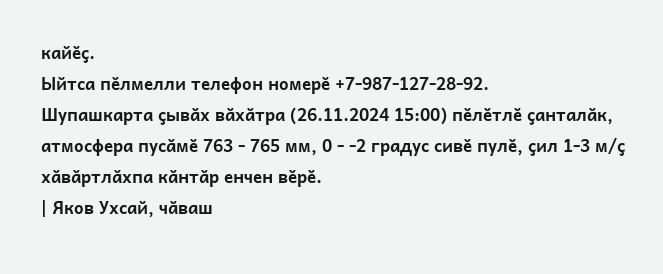кайӗҫ.
Ыйтса пӗлмелли телефон номерӗ +7-987-127-28-92.
Шупашкарта ҫывӑх вӑхӑтра (26.11.2024 15:00) пӗлӗтлӗ ҫанталӑк, атмосфера пусӑмӗ 763 - 765 мм, 0 - -2 градус сивӗ пулӗ, ҫил 1-3 м/ҫ хӑвӑртлӑхпа кӑнтӑр енчен вӗрӗ.
| Яков Ухсай, чӑваш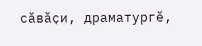сӑвӑҫи, драматургӗ,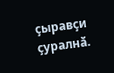ҫыравҫи ҫуралнӑ.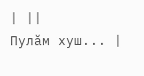| ||
Пулӑм хуш... |